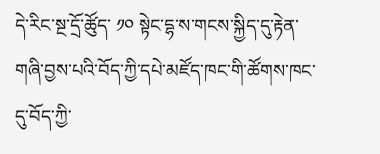དེ་རིང་སྔ་དྲོ་ཚོུད་ ༡༠ སྟེང་དྷ་ས་གངས་སྐྱིད་དུ་རྟེན་གཞི་བྱས་པའི་བོད་ཀྱི་དཔེ་མཛོད་ཁང་གི་ཚོགས་ཁང་དུ་བོད་ཀྱི་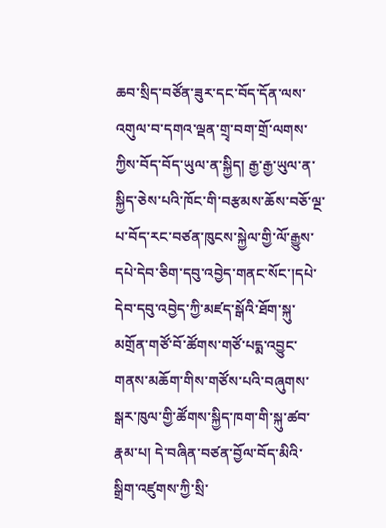ཆབ་སྲིད་བཙོན་ཟུར་དང་བོད་དོན་ལས་འགུལ་བ་དགའ་ལྡན་གྲྭ་བག་གྲོ་ལགས་ཀྱིས་བོད་བོད་ཡུལ་ན་སྐྱིད། རྒྱ་རྒྱ་ཡུལ་ན་སྐྱིད་ཅེས་པའི་ཁོང་གི་བརྩམས་ཆོས་བཅོ་ལྔ་པ་བོད་རང་བཙན་ཁུངས་སྐྱེལ་གྱི་ལོ་རྒྱུས་དཔེ་དེབ་ཅིག་དབུ་འབྱེད་གནང་སོང་།དཔེ་དེབ་དབུ་འབྱེད་ཀྱི་མཛད་སྒོའི་ཐོག་སྐུ་མགྲོན་གཙོ་བོ་ཚོགས་གཙོ་པདྨ་འབྱུང་གནས་མཆོག་གིས་གཙོས་པའི་བཞུགས་སྒར་ཁུལ་གྱི་ཚོགས་སྐྱིད་ཁག་གི་སྐུ་ཚབ་རྣམ་པ། དེ་བཞིན་བཙན་བྱོལ་བོད་མིའི་སྒྲིག་འཛུགས་ཀྱི་སྲི་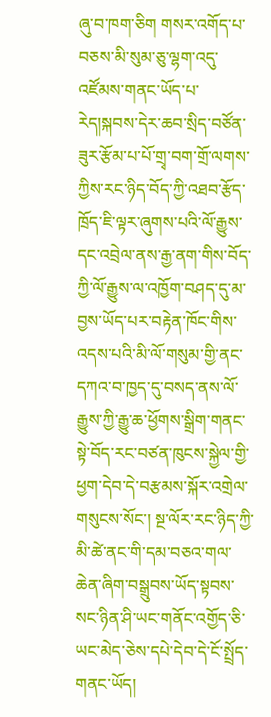ཞུ་བ་ཁག་ཅིག གསར་འགོད་པ་བཅས་མི་སུམ་ཅུ་ལྷག་འདུ་འཛོམས་གནང་ཡོད་པ་རེད།སྐབས་དེར་ཆབ་སྲིད་བཙོན་ཟུར་རྩོམ་པ་པོ་གྲྭ་བག་གྲོ་ལགས་ཀྱིས་རང་ཉིད་བོད་ཀྱི་འཐབ་རྩོད་ཁྲོད་ཇི་ལྟར་ཞུགས་པའི་ལོ་རྒྱུས་དང་འབྲེལ་ནས་རྒྱ་ནག་གིས་བོད་ཀྱི་ལོ་རྒྱུས་ལ་འཁྱོག་བཤད་དུ་མ་བྱས་ཡོད་པར་བརྟེན་ཁོང་གིས་འདས་པའི་མི་ལོ་གསུམ་གྱི་ནང་དཀའ་བ་ཁྱད་དུ་བསད་ནས་ལོ་རྒྱུས་ཀྱི་རྒྱུ་ཆ་ཕྱོགས་སྒྲིག་གནང་སྟེ་བོད་རང་བཙན་ཁུངས་སྐྱེལ་གྱི་ཕྱག་དེབ་དེ་བརྩམས་སྐོར་འགྲེལ་གསུངས་སོང་། སྔ་ལོར་རང་ཉིད་ཀྱི་མི་ཚེ་ནང་གི་དམ་བཅའ་གལ་ཆེན་ཞིག་བསྒྲུབས་ཡོད་སྟབས་སང་ཉིན་ཤི་ཡང་གནོང་འགྱོད་ཅི་ཡང་མེད་ཅེས་དཔེ་དེབ་དེ་ངོ་སྤྲོད་གནང་ཡོད།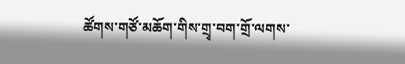ཚོགས་གཙོ་མཆོག་གིས་གྲྭ་བག་གྲོ་ལགས་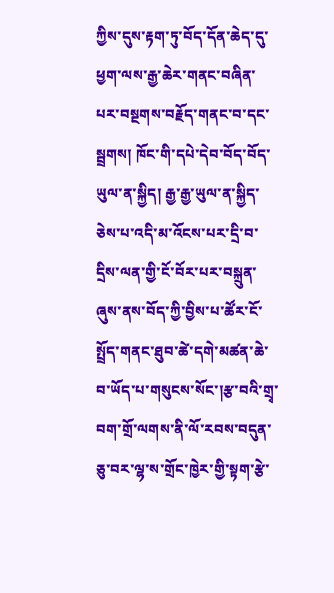ཀྱིས་དུས་རྟག་ཏུ་བོད་དོན་ཆེད་དུ་ཕྱག་ལས་རྒྱ་ཆེར་གནང་བཞིན་པར་བསྔགས་བརྗོད་གནང་བ་དང་སྦྲགས། ཁོང་གི་དཔེ་དེབ་བོད་བོད་ཡུལ་ན་སྐྱིད། རྒྱ་རྒྱ་ཡུལ་ན་སྐྱིད་ཅེས་པ་འདི་མ་འོངས་པར་དྲི་བ་དྲིས་ལན་གྱི་ངོ་བོར་པར་བསྐྲུན་ཞུས་ནས་བོད་ཀྱི་བྱིས་པ་ཚོར་ངོ་སྤྲོད་གནང་ཐུབ་ཚེ་དགེ་མཚན་ཆེ་བ་ཡོད་པ་གསུངས་སོང་།རྩ་བའི་གྲྭ་བག་གྲོ་ལགས་ནི་ལོ་རབས་བདུན་ཅུ་བར་ལྷ་ས་གྲོང་ཁྱེར་གྱི་སྟག་རྩེ་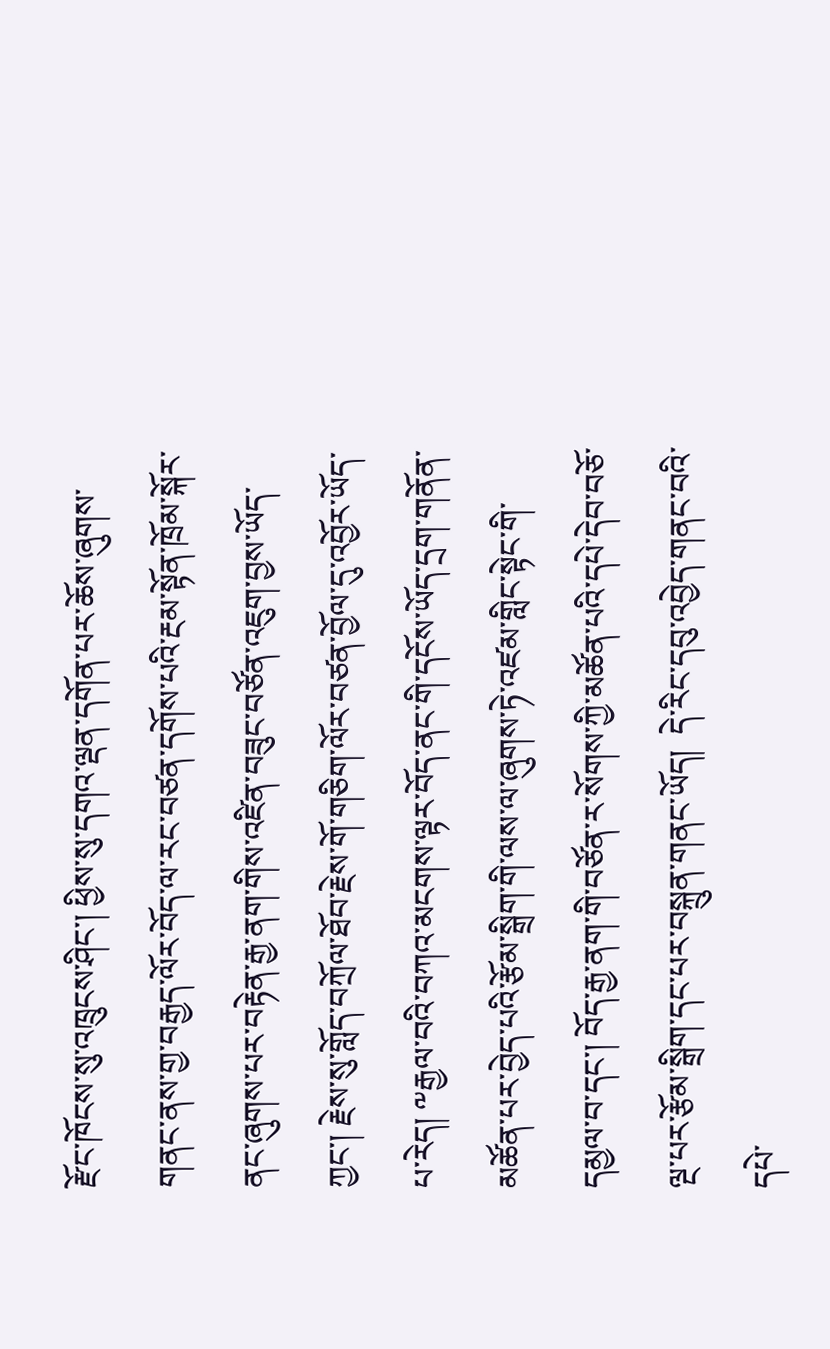རྫོང་ཁོངས་སུ་འཁྲུངས་ཤིང་། ཕྱིས་སུ་དགའ་ལྡན་དགོན་པར་ཆོས་ཞུགས་གནང་ནས་གྱ་བརྒྱད་ལོར་བོད་ལ་རང་བཙན་དགོས་པའི་རྔམ་སྟོན་ཁྲོམ་སྐོར་ནང་ཞུགས་པར་བརྟེན་རྒྱ་ནག་གིས་འཛིན་བཟུང་བཙོན་འཇུག་བྱས་ཡོད་ཀྱང་། རྗེས་སུ་གློད་བཀྲོལ་ཐོབ་རྗེས་གོ་གཅིག་ལོར་བཙན་བྱོལ་དུ་འབྱོར་ཡོད་པ་རེད། ༸རྒྱལ་བའི་བཀའ་མངགས་ལྟར་བོད་ནང་གི་དངོས་ཡོད་དྲག་གནོན་མཚོན་པར་བྱེད་པའི་རྩོམ་སྒྲིག་གི་ལས་ལ་ཞུགས་ཏེ་འཛམ་གླིང་སྟེང་གི་དམྱལ་བ་དང་། བོད་རྒྱ་ནག་གི་བཙོན་ར་སོགས་ཀྱི་མཚོན་པའི་དཔེ་དེབ་བཅོ་ལྔ་པར་རྩོམ་སྒྲིག་དང་པར་བསྐྲུན་གནང་ཡོད།  དེ་རིང་དབུ་འབྱེད་གནང་བའི་དཔེ་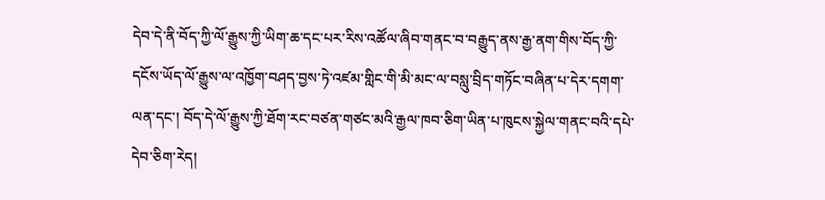དེབ་དེ་ནི་བོད་ཀྱི་ལོ་རྒྱུས་ཀྱི་ཡིག་ཆ་དང་པར་རིས་འཚོལ་ཞིབ་གནང་བ་བརྒྱུད་ནས་རྒྱ་ནག་གིས་བོད་ཀྱི་དངོས་ཡོད་ལོ་རྒྱུས་ལ་འཁྱོག་བཤད་བྱས་ཏེ་འཛམ་གླིང་གི་མི་མང་ལ་བསླུ་བྲིད་གཏོང་བཞིན་པ་དེར་དགག་ལན་དང་། བོད་དེ་ལོ་རྒྱུས་ཀྱི་ཐོག་རང་བཙན་གཙང་མའི་རྒྱལ་ཁབ་ཅིག་ཡིན་པ་ཁུངས་སྐྱེལ་གནང་བའི་དཔེ་དེབ་ཅིག་རེད།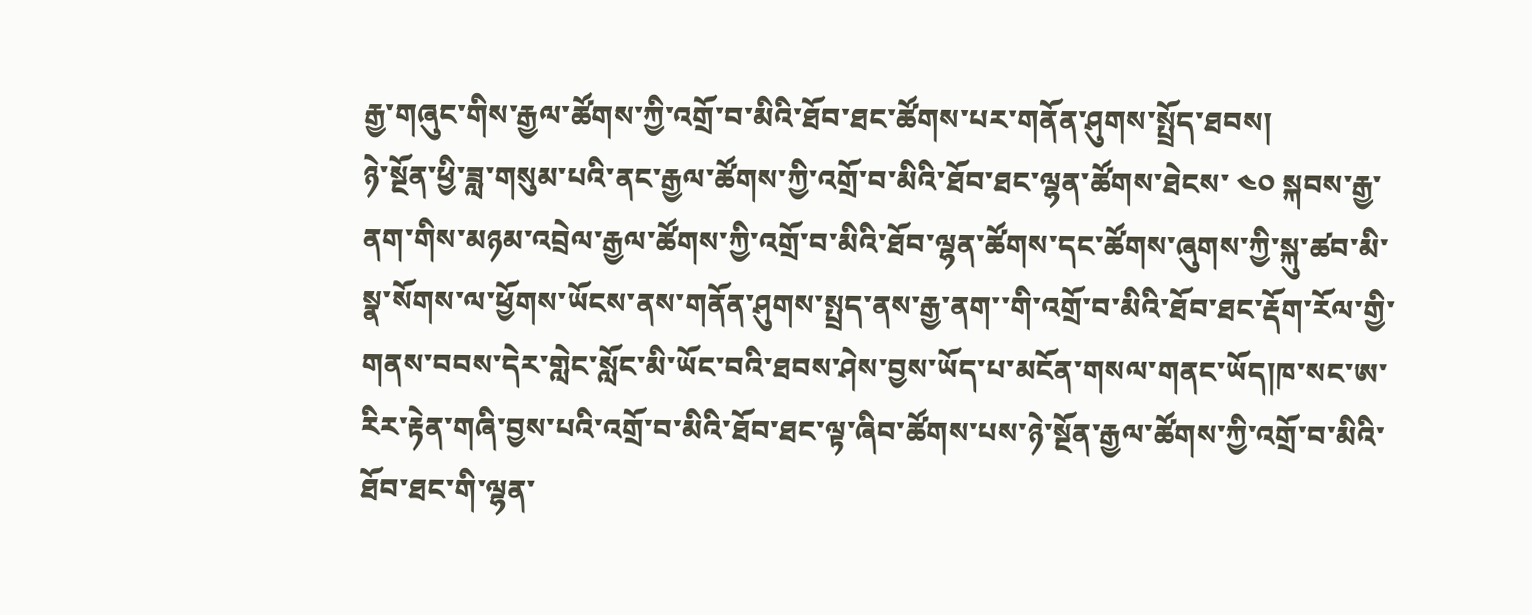རྒྱ་གཞུང་གིས་རྒྱལ་ཚོགས་ཀྱི་འགྲོ་བ་མིའི་ཐོབ་ཐང་ཚོགས་པར་གནོན་ཤུགས་སྤྲོད་ཐབས།
ཉེ་སྔོན་ཕྱི་ཟླ་གསུམ་པའི་ནང་རྒྱལ་ཚོགས་ཀྱི་འགྲོ་བ་མིའི་ཐོབ་ཐང་ལྷན་ཚོགས་ཐེངས་ ༤༠ སྐབས་རྒྱ་ནག་གིས་མཉམ་འབྲེལ་རྒྱལ་ཚོགས་ཀྱི་འགྲོ་བ་མིའི་ཐོབ་ལྷན་ཚོགས་དང་ཚོགས་ཞུགས་ཀྱི་སྐུ་ཚབ་མི་སྣ་སོགས་ལ་ཕྱོགས་ཡོངས་ནས་གནོན་ཤུགས་སྤྲད་ནས་རྒྱ་ནག་་གི་འགྲོ་བ་མིའི་ཐོབ་ཐང་རྡོག་རོལ་གྱི་གནས་བབས་དེར་གླེང་སློང་མི་ཡོང་བའི་ཐབས་ཤེས་བྱས་ཡོད་པ་མངོན་གསལ་གནང་ཡོད།ཁ་སང་ཨ་རིར་རྟེན་གཞི་བྱས་པའི་འགྲོ་བ་མིའི་ཐོབ་ཐང་ལྟ་ཞིབ་ཚོགས་པས་ཉེ་སྔོན་རྒྱལ་ཚོགས་ཀྱི་འགྲོ་བ་མིའི་ཐོབ་ཐང་གི་ལྷན་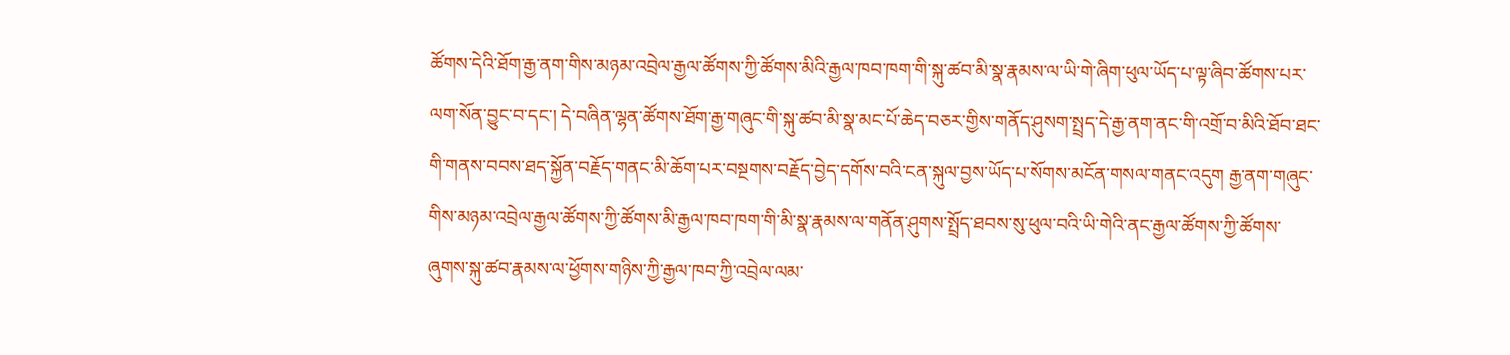ཚོགས་དེའི་ཐོག་རྒྱ་ནག་གིས་མཉམ་འབྲེལ་རྒྱལ་ཚོགས་ཀྱི་ཚོགས་མིའི་རྒྱལ་ཁབ་ཁག་གི་སྐུ་ཚབ་མི་སྣ་རྣམས་ལ་ཡི་གེ་ཞིག་ཕུལ་ཡོད་པ་ལྟ་ཞིབ་ཚོགས་པར་ལག་སོན་བྱུང་བ་དང་། དེ་བཞིན་ལྷན་ཚོགས་ཐོག་རྒྱ་གཞུང་གི་སྐུ་ཚབ་མི་སྣ་མང་པོ་ཆེད་བཅར་གྱིས་གནོད་ཤུསག་སྤྲད་དེ་རྒྱ་ནག་ནང་གི་འགྲོ་བ་མིའི་ཐོབ་ཐང་གི་གནས་བབས་ཐད་སྐྱོན་བརྗོད་གནང་མི་ཆོག་པར་བསྔགས་བརྗོད་བྱེད་དགོས་བའི་ངན་སྐུལ་བྱས་ཡོད་པ་སོགས་མངོན་གསལ་གནང་འདུག རྒྱ་ནག་གཞུང་གིས་མཉམ་འབྲེལ་རྒྱལ་ཚོགས་ཀྱི་ཚོགས་མི་རྒྱལ་ཁབ་ཁག་གི་མི་སྣ་རྣམས་ལ་གནོན་ཤུགས་སྤྲོད་ཐབས་སུ་ཕུལ་བའི་ཡི་གེའི་ནང་རྒྱལ་ཚོགས་ཀྱི་ཚོགས་ཞུགས་སྐུ་ཚབ་རྣམས་ལ་ཕྱོགས་གཉིས་ཀྱི་རྒྱལ་ཁབ་ཀྱི་འབྲེལ་ལམ་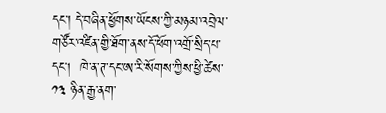དང་། དེ་བཞིན་ཕྱོགས་ཡོངས་ཀྱི་མཉམ་འབྲེལ་གཙོར་འཛིན་གྱི་ཐོག་ནས་དོ་ཕོག་འགྲོ་སྲིད་པ་དང།  ཁེ་ན་ཊ་དང་ཨ་རི་སོགས་ཀྱིས་ཕྱི་ཚེས་ ༡༣ ཉིན་རྒྱ་ནག་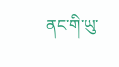ནང་གི་ཡུ་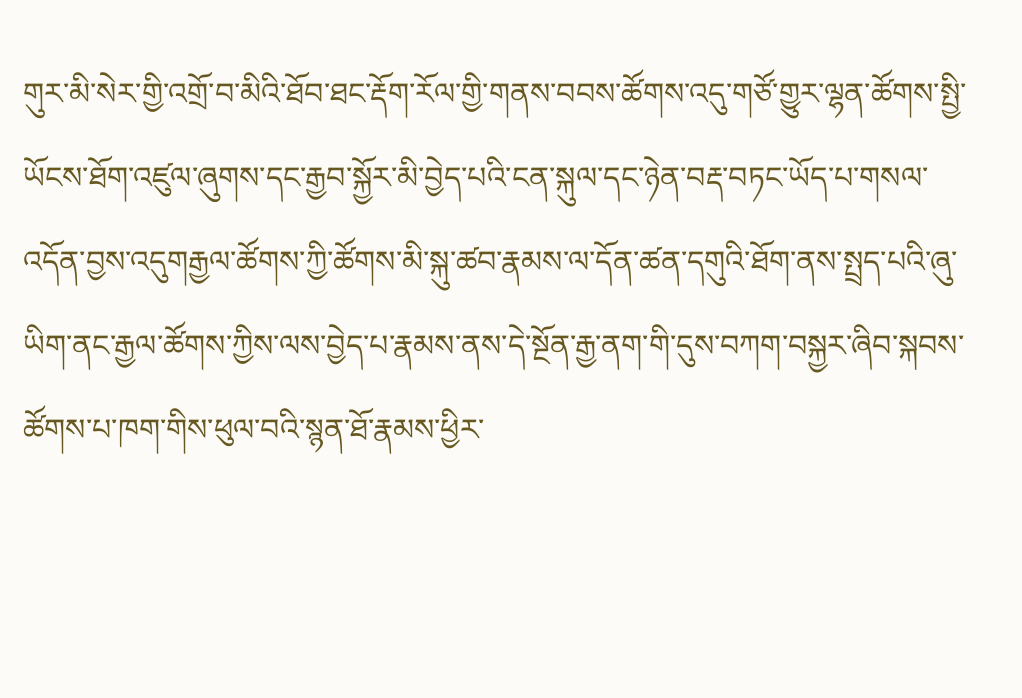གུར་མི་སེར་གྱི་འགྲོ་བ་མིའི་ཐོབ་ཐང་རྡོག་རོལ་གྱི་གནས་བབས་ཚོགས་འདུ་གཙོ་གྱུར་ལྷན་ཚོགས་སྤྱི་ཡོངས་ཐོག་འཛུལ་ཞུགས་དང་རྒྱབ་སྐྱོར་མི་བྱེད་པའི་ངན་སྐུལ་དང་ཉེན་བརྡ་བཏང་ཡོད་པ་གསལ་འདོན་བྱས་འདུགརྒྱལ་ཚོགས་ཀྱི་ཚོགས་མི་སྐུ་ཚབ་རྣམས་ལ་དོན་ཚན་དགུའི་ཐོག་ནས་སྤྲད་པའི་ཞུ་ཡིག་ནང་རྒྱལ་ཚོགས་ཀྱིས་ལས་བྱེད་པ་རྣམས་ནས་དེ་སྔོན་རྒྱ་ནག་གི་དུས་བཀག་བསྐྱར་ཞིབ་སྐབས་ཚོགས་པ་ཁག་གིས་ཕུལ་བའི་སྙན་ཐོ་རྣམས་ཕྱིར་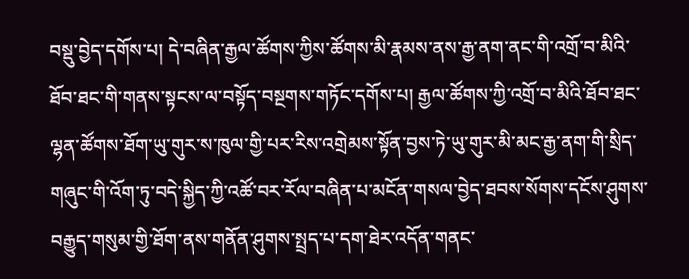བསྡུ་བྱེད་དགོས་པ། དེ་བཞིན་རྒྱལ་ཚོགས་ཀྱིས་ཚོགས་མི་རྣམས་ནས་རྒྱ་ནག་ནང་གི་འགྲོ་བ་མིའི་ཐོབ་ཐང་གི་གནས་སྟངས་ལ་བསྟོད་བསྔགས་གཏོང་དགོས་པ། རྒྱལ་ཚོགས་ཀྱི་འགྲོ་བ་མིའི་ཐོབ་ཐང་ལྷན་ཚོགས་ཐོག་ཡུ་གུར་ས་ཁུལ་གྱི་པར་རིས་འགྲེམས་སྟོན་བྱས་ཏེ་ཡུ་གུར་མི་མང་རྒྱ་ནག་གི་སྲིད་གཞུང་གི་འོག་ཏུ་བདེ་སྐྱིད་ཀྱི་འཚོ་བར་རོལ་བཞིན་པ་མངོན་གསལ་བྱེད་ཐབས་སོགས་དངོས་ཤུགས་བརྒྱུད་གསུམ་གྱི་ཐོག་ནས་གནོན་ཤུགས་སྤྲད་པ་དག་ཐེར་འདོན་གནང་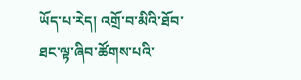ཡོད་པ་རེད། འགྲོ་བ་མིའི་ཐོབ་ཐང་ལྟ་ཞིབ་ཚོགས་པའི་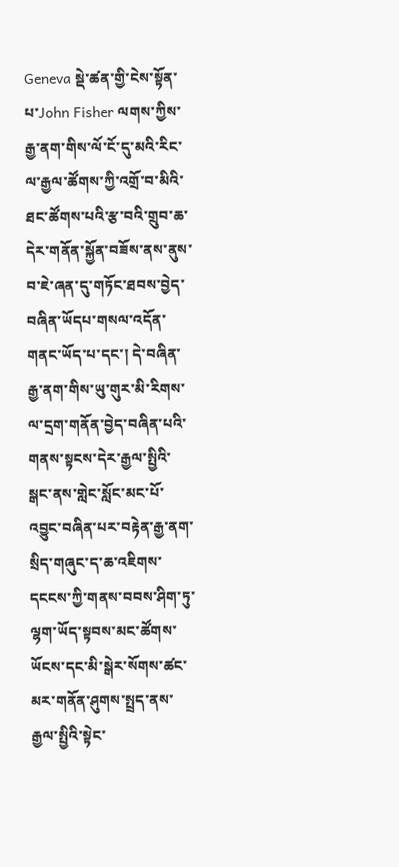Geneva སྡེ་ཚན་གྱི་ངེས་སྟོན་པ་John Fisher ལགས་ཀྱིས་རྒྱ་ནག་གིས་ལོ་ངོ་དུ་མའི་རིང་ལ་རྒྱལ་ཚོགས་ཀྱི་འགྲོ་བ་མིའི་ཐང་ཚོགས་པའི་རྩ་བའི་གྲུབ་ཆ་དེར་གནོན་སྐྱོན་བཟོས་ནས་ནུས་བ་ཇེ་ཞན་དུ་གཏོང་ཐབས་བྱེད་བཞིན་ཡོདཔ་གསལ་འདོན་གནང་ཡོད་པ་དང་། དེ་བཞིན་རྒྱ་ནག་གིས་ཡུ་གུར་མི་རིགས་ལ་དྲག་གནོན་བྱེད་བཞིན་པའི་གནས་སྟངས་དེར་རྒྱལ་སྤྱིའི་སྒང་ནས་གླེང་སློང་མང་པོ་འབྱུང་བཞིན་པར་བརྟེན་རྒྱ་ནག་སྲིད་གཞུང་ད་ཆ་འཇིགས་དངངས་ཀྱི་གནས་བབས་ཤིག་ཏུ་ལྷག་ཡོད་སྟབས་མང་ཚོགས་ཡོངས་དང་མི་སྒེར་སོགས་ཚང་མར་གནོན་ཤུགས་སྤྲད་ནས་རྒྱལ་སྤྱིའི་སྟེང་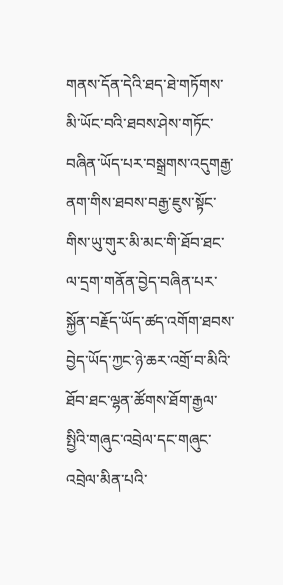གནས་དོན་དེའི་ཐད་ཐེ་གཏོགས་མི་ཡོང་བའི་ཐབས་ཤེས་གཏོང་བཞིན་ཡོད་པར་བསྒྲགས་འདུགརྒྱ་ནག་གིས་ཐབས་བརྒྱ་ཇུས་སྟོང་གིས་ཡུ་གུར་མི་མང་གི་ཐོབ་ཐང་ལ་དྲག་གནོན་བྱེད་བཞིན་པར་སྐྱོན་བརྗོད་ཡོད་ཚད་འགོག་ཐབས་བྱེད་ཡོད་ཀྱང་ཉེ་ཆར་འགྲོ་བ་མིའི་ཐོབ་ཐང་ལྷན་ཚོགས་ཐོག་རྒྱལ་སྤྱིའི་གཞུང་འབྲེལ་དང་གཞུང་འབྲེལ་མིན་པའི་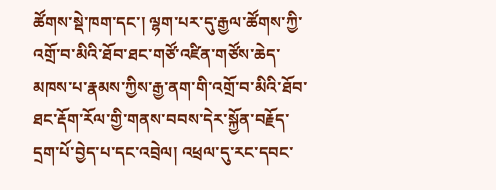ཚོགས་སྡེ་ཁག་དང་། ལྷག་པར་དུ་རྒྱལ་ཚོགས་ཀྱི་འགྲོ་བ་མིའི་ཐོབ་ཐང་གཙོ་འཛིན་གཙོས་ཆེད་མཁས་པ་རྣམས་ཀྱིས་རྒྱ་ནག་གི་འགྲོ་བ་མིའི་ཐོབ་ཐང་རྡོག་རོལ་གྱི་གནས་བབས་དེར་སྐྱོན་བརྗོད་དྲག་པོ་བྱེད་པ་དང་འབྲེལ། འཕྲལ་དུ་རང་དབང་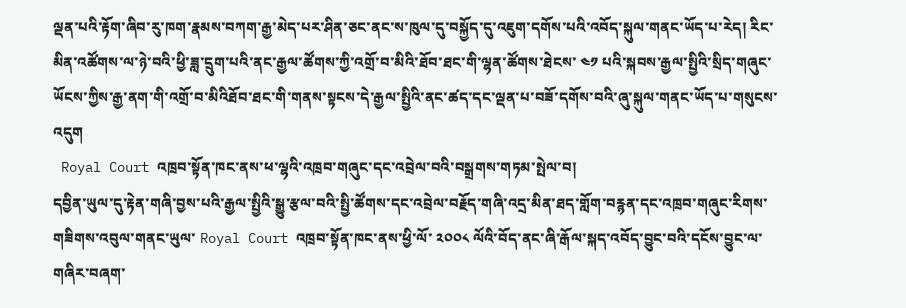ལྡན་པའི་རྟོག་ཞིབ་རུ་ཁག་རྣམས་བཀག་རྒྱ་མེད་པར་ཤིན་ཅང་ནང་ས་ཁུལ་དུ་བསྐྱོད་དུ་འཇུག་དགོས་པའི་འབོད་སྐུལ་གནང་ཡོད་པ་རེད། རིང་མིན་འཚོགས་ལ་ཉེ་བའི་ཕྱི་ཟླ་དྲུག་པའི་ནང་རྒྱལ་ཚོགས་ཀྱི་འགྲོ་བ་མིའི་ཐོབ་ཐང་གི་ལྷན་ཚོགས་ཐེངས་ ༤༡ པའི་སྐབས་རྒྱལ་སྤྱིའི་སྲིད་གཞུང་ཡོངས་ཀྱིས་རྒྱ་ནག་གི་འགྲོ་བ་མིའིཐོབ་ཐང་གི་གནས་སྟངས་དེ་རྒྱལ་སྤྱིའི་ནང་ཚད་དང་ལྡན་པ་བཟོ་དགོས་བའི་ཞུ་སྐུལ་གནང་ཡོད་པ་གསུངས་འདུག
 Royal Court འཁྲབ་སྟོན་ཁང་ནས་ཕ་ལྷའི་འཁྲབ་གཞུང་དང་འབྲེལ་བའི་བསྒྲགས་གཏམ་སྤེལ་བ།
དབྱིན་ཡུལ་དུ་རྟེན་གཞི་བྱས་པའི་རྒྱལ་སྤྱིའི་སྒྱུ་རྩལ་བའི་སྤྱི་ཚོགས་དང་འབྲེལ་བརྗོད་གཞི་འདྲ་མིན་ཐད་གློག་བརྙན་དང་འཁྲབ་གཞུང་རིགས་གཟིགས་འབུལ་གནང་ཡུལ་ Royal Court འཁྲབ་སྟོན་ཁང་ནས་ཕྱི་ལོ་ ༢༠༠༨ ལོའི་བོད་ནང་ཞི་རྒོལ་སྐད་འབོད་བྱུང་བའི་དངོས་བྱུང་ལ་གཞིར་བཞག་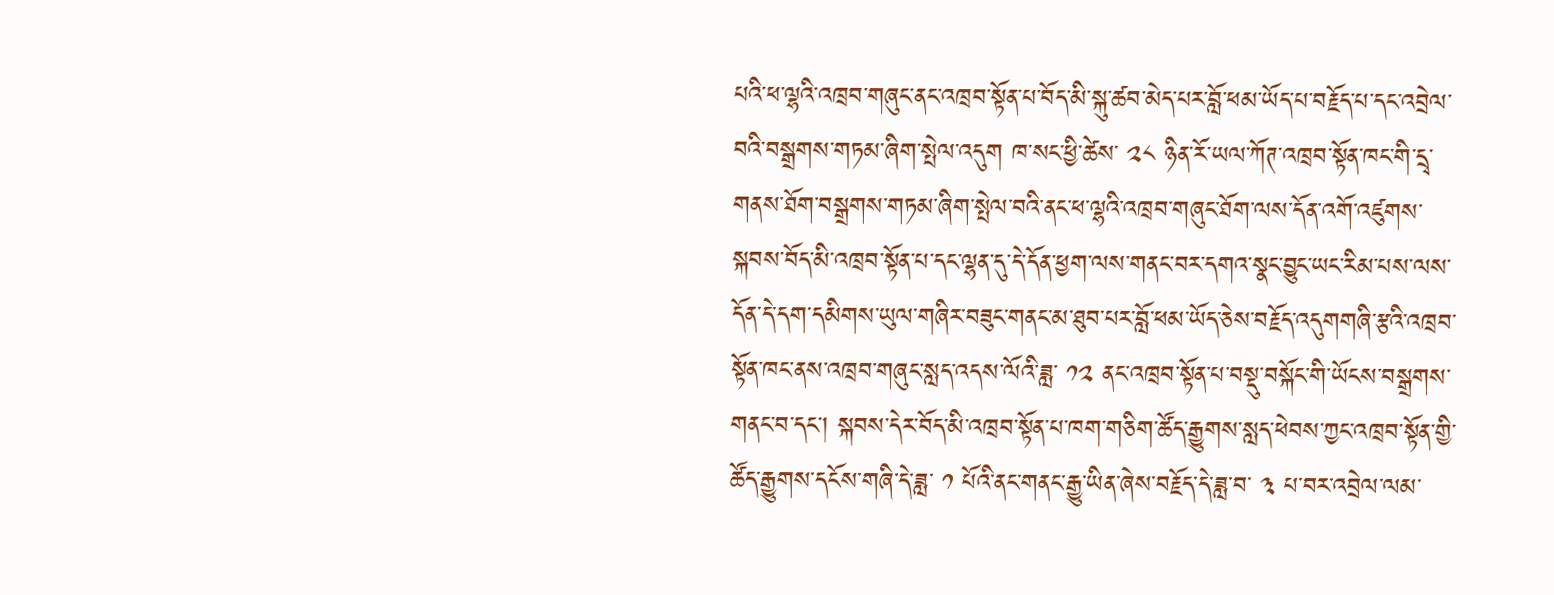པའི་ཕ་ལྷའི་འཁྲབ་གཞུང་ནང་འཁྲབ་སྟོན་པ་བོད་མི་སྐུ་ཚབ་མེད་པར་བློ་ཕམ་ཡོད་པ་བརྗོད་པ་དང་འབྲེལ་བའི་བསྒྲགས་གཏམ་ཞིག་སྤེལ་འདུག ཁ་སང་ཕྱི་ཚེས་ ༢༨ ཉིན་རོ་ཡལ་ཀོཊ་འཁྲབ་སྟོན་ཁང་གི་དྲྭ་གནས་ཐོག་བསྒྲགས་གཏམ་ཞིག་སྤེལ་བའི་ནང་ཕ་ལྷའི་འཁྲབ་གཞུང་ཐོག་ལས་དོན་འགོ་འཛུགས་སྐབས་བོད་མི་འཁྲབ་སྟོན་པ་དང་ལྷན་དུ་དེ་དོན་ཕྱག་ལས་གནང་བར་དགའ་སྣང་བྱུང་ཡང་རིམ་པས་ལས་དོན་དེ་དག་དམིགས་ཡུལ་གཞིར་བཟུང་གནང་མ་ཐུབ་པར་བློ་ཕམ་ཡོད་ཅེས་བརྗོད་འདུགགཞི་རྩའི་འཁྲབ་སྟོན་ཁང་ནས་འཁྲབ་གཞུང་སླད་འདས་ལོའི་ཟླ་ ༡༢ ནང་འཁྲབ་སྟོན་པ་བསྡུ་བསྐོང་གི་ཡོངས་བསྒྲགས་གནང་བ་དང་། སྐབས་དེར་བོད་མི་འཁྲབ་སྟོན་པ་ཁག་གཅིག་ཚོད་རྒྱུགས་སླད་ཕེབས་ཀྱང་འཁྲབ་སྟོན་གྱི་ཚོད་རྒྱུགས་དངོས་གཞི་དེ་ཟླ་ ༡ པོའི་ནང་གནང་རྒྱུ་ཡིན་ཞེས་བརྗོད་དེ་ཟླ་བ་ ༣ པ་བར་འབྲེལ་ལམ་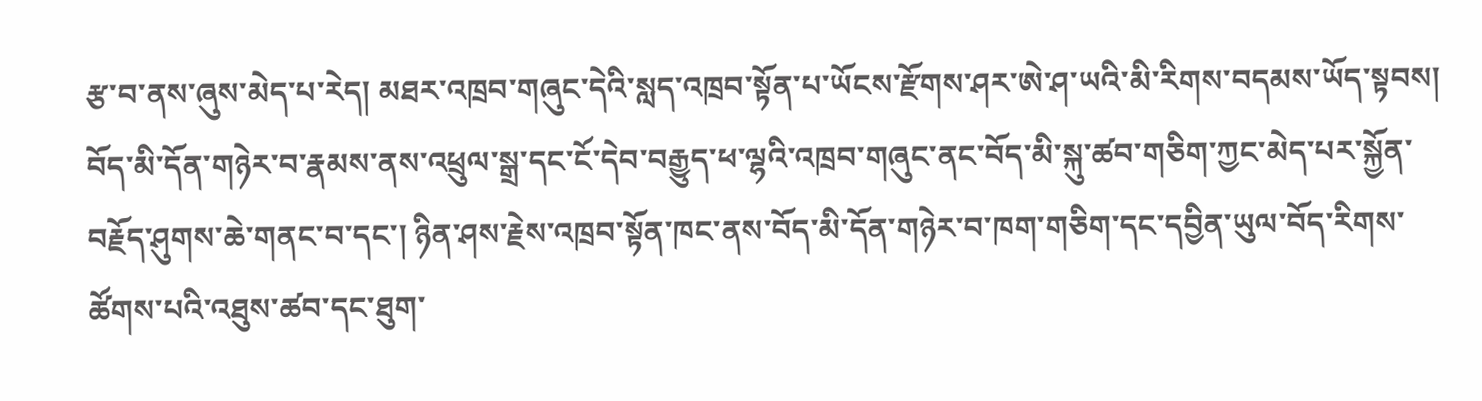རྩ་བ་ནས་ཞུས་མེད་པ་རེད། མཐར་འཁྲབ་གཞུང་དེའི་སླད་འཁྲབ་སྟོན་པ་ཡོངས་རྫོགས་ཤར་ཨེ་ཤ་ཡའི་མི་རིགས་བདམས་ཡོད་སྟབས། བོད་མི་དོན་གཉེར་བ་རྣམས་ནས་འཕྲུལ་སྒྲ་དང་ངོ་དེབ་བརྒྱུད་ཕ་ལྷའི་འཁྲབ་གཞུང་ནང་བོད་མི་སྐུ་ཚབ་གཅིག་ཀྱང་མེད་པར་སྐྱོན་བརྗོད་ཤུགས་ཆེ་གནང་བ་དང་། ཉིན་ཤས་རྗེས་འཁྲབ་སྟོན་ཁང་ནས་བོད་མི་དོན་གཉེར་བ་ཁག་གཅིག་དང་དབྱིན་ཡུལ་བོད་རིགས་ཚོགས་པའི་འཐུས་ཚབ་དང་ཐུག་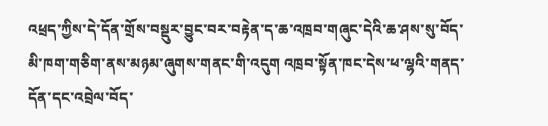འཕྲད་ཀྱིས་དེ་དོན་གྲོས་བསྡུར་བྱུང་བར་བརྟེན་ད་ཆ་འཁྲབ་གཞུང་དེའི་ཆ་ཤས་སུ་བོད་མི་ཁག་གཅིག་ནས་མཉམ་ཞུགས་གནང་གི་འདུག འཁྲབ་སྟོན་ཁང་དེས་ཕ་ལྷའི་གནད་དོན་དང་འབྲེལ་བོད་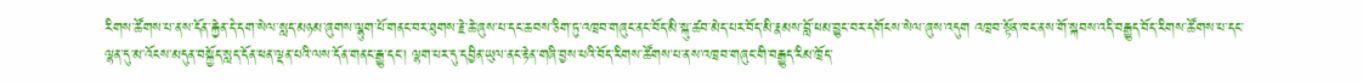རིགས་ཚོགས་པ་ནས་དོན་རྐྱེན་དེ་དག་སེལ་སླད་མཉམ་ཞུགས་ལྷུག་པོ་གནང་བར་ཐུགས་རྗེ་ཆེ་ཞུས་པ་དང་ཆབས་ཅིག་ཏུ་འཁྲབ་གཞུང་ནང་བོད་མི་སྐུ་ཚབ་མེད་པར་བོད་མི་རྣམས་བློ་ཕམ་བྱུང་བར་དགོངས་སེལ་ཞུས་འདུག འཁྲབ་སྟོན་ཁང་ནས་གོ་སྐབས་འདི་བརྒྱུད་བོད་རིགས་ཚོགས་པ་དང་ལྷན་དུ་མ་འོངས་མདུན་བསྐྱོད་སླད་དོན་ཕན་ལྡན་པའི་ལས་དོན་གནང་རྒྱུ་དང་། ལྷག་པར་དུ་དབྱིན་ཡུལ་ནང་རྟེན་གཞི་བྱས་པའི་བོད་རིགས་ཚོགས་པ་ནས་འཁྲབ་གཞུང་གི་བརྒྱུད་རིམ་ཁྲོད་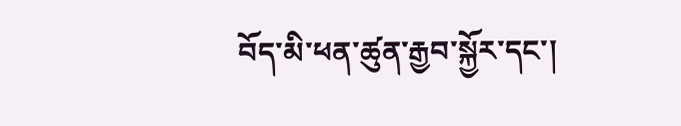བོད་མི་ཕན་ཚུན་རྒྱབ་སྐྱོར་དང་།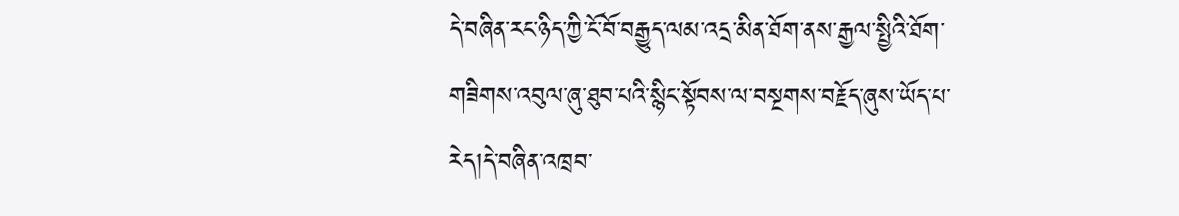དེ་བཞིན་རང་ཉིད་ཀྱི་ངོ་བོ་བརྒྱུད་ལམ་འདྲ་མིན་ཐོག་ནས་རྒྱལ་སྤྱིའི་ཐོག་གཟིགས་འབུལ་ཞུ་ཐུབ་པའི་སྙིང་སྟོབས་ལ་བསྔགས་བརྗོད་ཞུས་ཡོད་པ་རེད།དེ་བཞིན་འཁྲབ་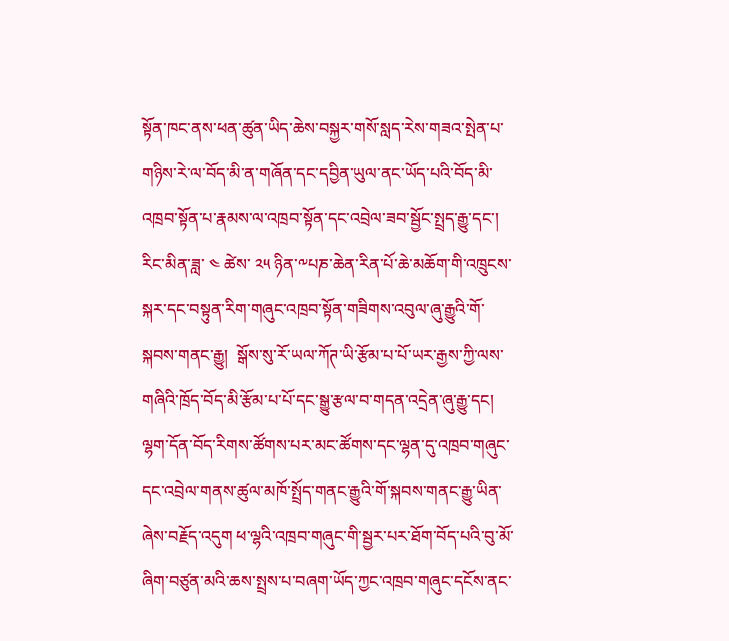སྟོན་ཁང་ནས་ཕན་ཚུན་ཡིད་ཆེས་བསྐྱར་གསོ་སླད་རེས་གཟའ་སྤེན་པ་གཉིས་རེ་ལ་བོད་མི་ན་གཞོན་དང་དབྱིན་ཡུལ་ནང་ཡོད་པའི་བོད་མི་འཁྲབ་སྟོན་པ་རྣམས་ལ་འཁྲབ་སྟོན་དང་འབྲེལ་ཟབ་སྦྱོང་སྤྲད་རྒྱུ་དང་། རིང་མིན་ཟླ་ ༤ ཚེས་ ༢༥ ཉིན་༸པཎ་ཆེན་རིན་པོ་ཆེ་མཆོག་གི་འཁྲུངས་སྐར་དང་བསྟུན་རིག་གཞུང་འཁྲབ་སྟོན་གཟིགས་འབུལ་ཞུ་རྒྱུའི་གོ་སྐབས་གནང་རྒྱུ།  སྒོས་སུ་རོ་ཡལ་ཀོཊ་ཡི་རྩོམ་པ་པོ་ཡར་རྒྱས་ཀྱི་ལས་གཞིའི་ཁྲོད་བོད་མི་རྩོམ་པ་པོ་དང་སྒྱུ་རྩལ་བ་གདན་འདྲེན་ཞུ་རྒྱུ་དང། ལྷག་དོན་བོད་རིགས་ཚོགས་པར་མང་ཚོགས་དང་ལྷན་དུ་འཁྲབ་གཞུང་དང་འབྲེལ་གནས་ཚུལ་མཁོ་སྤྲོད་གནང་རྒྱུའི་གོ་སྐབས་གནང་རྒྱུ་ཡིན་ཞེས་བརྗོད་འདུག ཕ་ལྷའི་འཁྲབ་གཞུང་གི་སྦྱར་པར་ཐོག་བོད་པའི་བུ་མོ་ཞིག་བཙུན་མའི་ཆས་སྤྲས་པ་བཞག་ཡོད་ཀྱང་འཁྲབ་གཞུང་དངོས་ནང་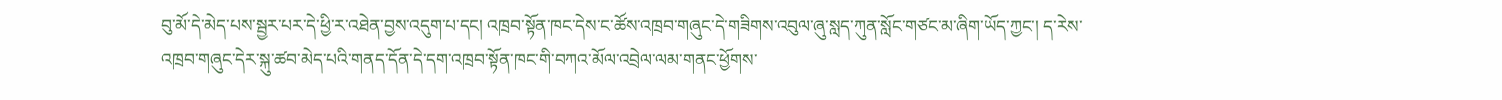བུ་མོ་དེ་མེད་པས་སྦྱར་པར་དེ་ཕྱི་ར་འཐེན་བྱས་འདུག་པ་དང། འཁྲབ་སྟོན་ཁང་དེས་ང་ཚོས་འཁྲབ་གཞུང་དེ་གཟིགས་འབུལ་ཞུ་སླད་ཀུན་སློང་གཙང་མ་ཞིག་ཡོད་ཀྱང་། ད་རེས་འཁྲབ་གཞུང་དེར་སྐུ་ཚབ་མེད་པའི་གནད་དོན་དེ་དག་འཁྲབ་སྟོན་ཁང་གི་བཀའ་མོལ་འབྲེལ་ལམ་གནང་ཕྱོགས་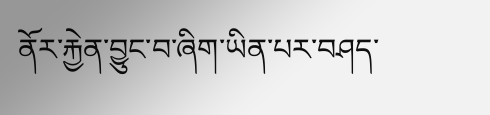ནོར་རྐྱེན་བྱུང་བ་ཞིག་ཡིན་པར་བཤད་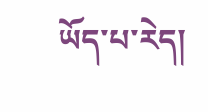ཡོད་པ་རེད།